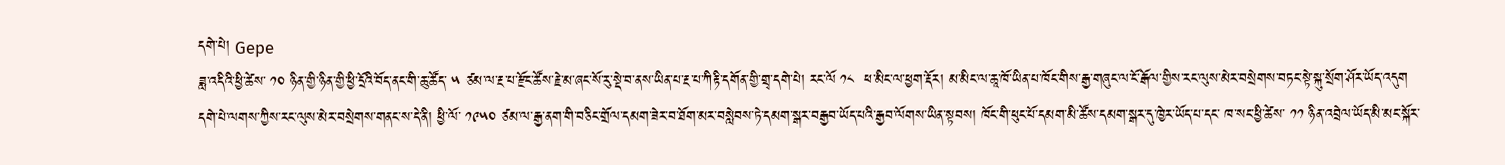དགེ་པེ། Gepe
ཟླ་འདིའི་ཕྱི་ཚེས་ ༡༠ ཉིན་གྱི་ཉིན་གྱི་ཕྱི་དྲོའི་བོད་ནང་གི་ཆུ་ཚོད་ ༥ ཙམ་ལ་རྔ་པ་རྫོང་ཚོས་རྗེ་མ་ཞང་སོ་རུ་སྡེ་བ་ནས་ཡིན་པ་རྔ་པ་ཀིརྟི་དགོན་གྱི་གྲྭ་དགེ་པེ། རང་ལོ ༡༨  ཕ་མིང་ལ་ཕྱག་རྡོར། མ་མིང་ལ་ཆཱ་ཁོ་ཡིན་པ་ཁོང་གིས་རྒྱ་གཞུང་ལ་ངོ་རྒོལ་གྱིས་རང་ལུས་མེར་བསྲེགས་བཏང་སྟེ་སྐུ་སྲོག་ཤོར་ཡོད་འདུག
དགེ་པེ་ལགས་ཀྱིས་རང་ལུས་མེར་བསྲེགས་གནང་ས་དེ་ནི། ཕྱི་ལོ་ ༡༩༥༠ ཙམ་ལ་རྒྱ་ནག་གི་བཅིང་གྲོལ་དམག་ཟེར་བ་ཐོག་མར་བསླེབས་ཏེ་དམག་སྒར་བརྒྱབ་ཡོད་པའི་རྒྱབ་ལོགས་ཡིན་སྟབས། ཁོང་གི་ཕུང་པོ་དམག་མི་ཚོས་དམག་སྒར་དུ་ཁྱེར་ཡོད་པ་དང་ ཁ་སང་ཕྱི་ཚེས་ ༡༡ ཉིན་འབྲེལ་ཡོད་མི་མང་སྐོར་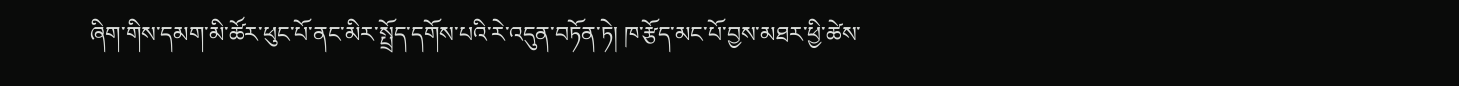ཞིག་གིས་དམག་མི་ཚོར་ཕུང་པོ་ནང་མིར་སྤྲོད་དགོས་པའི་རེ་འདུན་བཏོན་ཏེ། ཁ་རྩོད་མང་པོ་བྱས་མཐར་ཕྱི་ཚེས་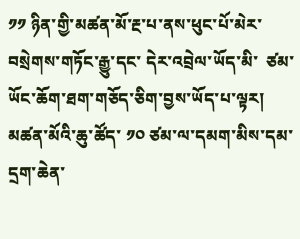༡༡ ཉིན་གྱི་མཚན་མོ་རྔ་པ་ནས་ཕུང་པོ་མེར་བསྲེགས་གཏོང་རྒྱུ་དང་ དེར་འབྲེལ་ཡོད་མི་  ཙམ་ཡོང་ཆོག་ཐག་གཅོད་ཅིག་བྱས་ཡོད་པ་ལྟར། མཚན་མོའི་ཆུ་ཚོད་ ༡༠ ཙམ་ལ་དམག་མིས་དམ་དྲག་ཆེན་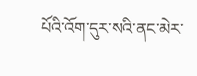པོའི་འོག་དུར་སའི་ནང་མེར་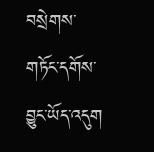བསྲེགས་གཏོང་དགོས་བྱུང་ཡོད་འདུག